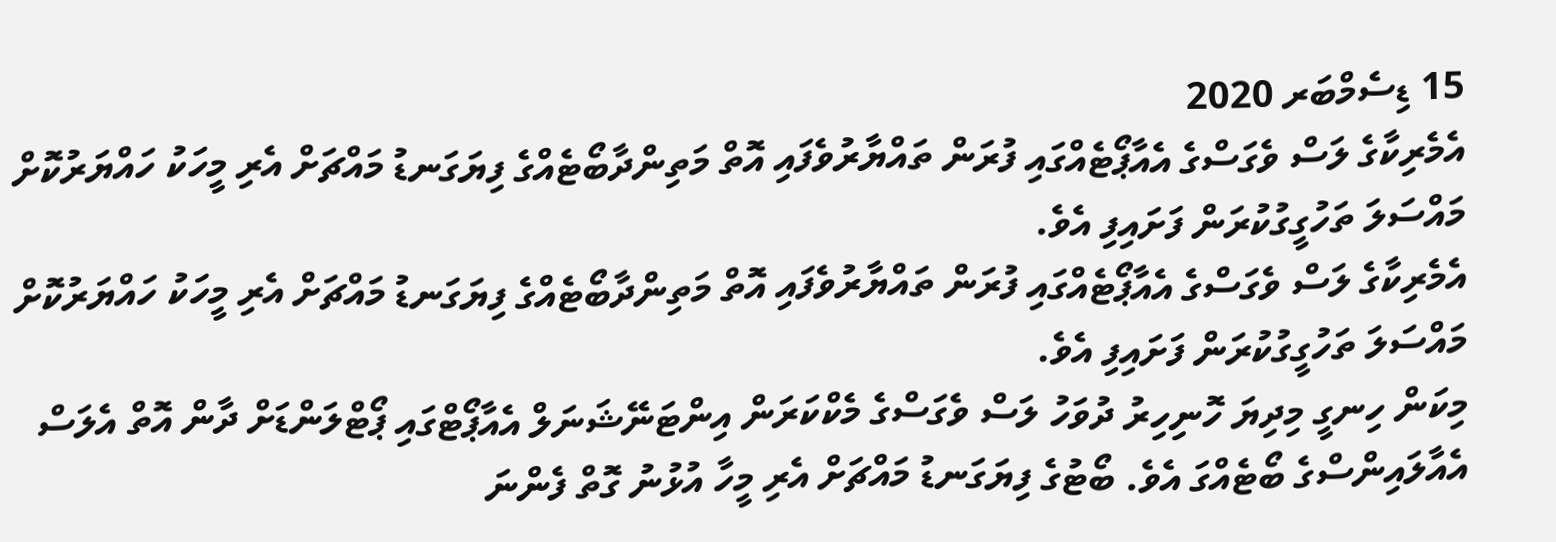15 ޑިސެމްބަރ 2020
އެމެރިކާގެ ލަސް ވެގަސްގެ އެއާޕޯޓެއްގައި ފުރަން ތައްޔާރުވެފައި އޮތް މަތިންދާބޯޓެއްގެ ފިޔަގަނޑު މައްޗަށް އެރި މީހަކު ހައްޔަރުކޮށް މައްސަލަ ތަހުގީގުކުރަން ފަށައިފި އެވެ.
އެމެރިކާގެ ލަސް ވެގަސްގެ އެއާޕޯޓެއްގައި ފުރަން ތައްޔާރުވެފައި އޮތް މަތިންދާބޯޓެއްގެ ފިޔަގަނޑު މައްޗަށް އެރި މީހަކު ހައްޔަރުކޮށް މައްސަލަ ތަހުގީގުކުރަން ފަށައިފި އެވެ.
މިކަން ހިނގީ މިދިޔަ ހޮނިހިރު ދުވަހު ލަސް ވެގަސްގެ މެކްކަރަން އިންޓަނޭޝަނަލް އެއާޕޯޓްގައި ޕޯޓްލަންޑަށް ދާން އޮތް އެލަސް އެއާލައިންސްގެ ބޯޓެއްގަ އެވެ. ބޯޓުގެ ފިޔަގަނޑު މައްޗަށް އެރި މީހާ އުޅުނު ގޮތް ފެންނަ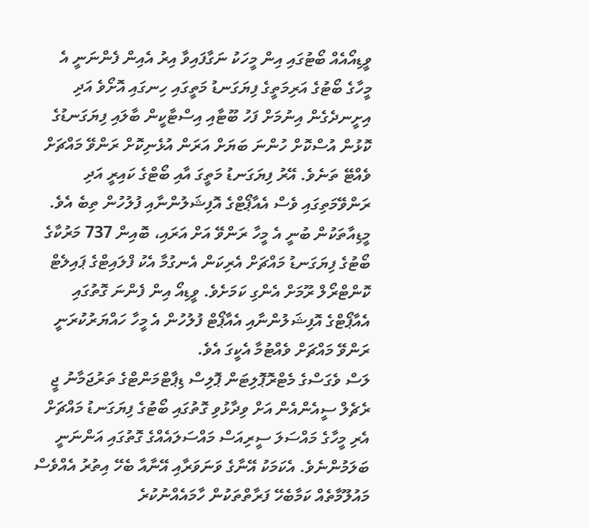ވީޑިއޯއެއް ބޯޓުގައި އިން މީހަކު ނަގާފައިވާ އިރު އެއިން ފެންނަނީ އެ މީހާގެ ބޯޓުގެ އަރިމަތީގެ ފިޔަގަނޑު މަތީގައި ހިނގައި އޮށޯވެ އަދި އިށީނދެގެން އިނުމަށް ފަހު ބޫޓާއި އިސްޓާކީން ބާލައި ފިޔަގަނޑުގެ ކޮޅުން އުސްކޮށް ހުންނަ ބަޔަށް އަރަން އުޅެނިކޮށް ރަންވޭ މައްޗަށް ވެއްޓޭ ތަނެވެ. އޭރު ފިޔަގަނޑު މަތީގަ އާއި ބޯޓްގެ ކައިރީ އަދި ރަންވޭމަތިގައި ވެސް އެއާޕޯޓްގެ އޮފިޝަލުންނާއި ފުލުހުން ތިބެ އެވެ.
މީޑިއާތަކުން ބުނީ އެ މީހާ ރަންވޭ އަށް އަރައި، ބޮއިން 737 މަރުކާގެ ބޯޓުގެ ފިޔަގަނޑު މައްޗަށް އެރިކަން އެނގުމާ އެކު ފްލައިޓްގެ ޕައިލެޓް ކޮންޓްރޯލް ރޫމަށް އެންގި ކަމަށެވެ. ވީޑިއޯ އިން ފެންނަ ގޮތުގައި އެއާޕޯޓްގެ އޮފިޝަލުންނާއި އެއާޕޯޓް ފުލުހުން އެ މީހާ ހައްޔަރުކުރަނީ ރަންވޭ މައްޗަށް ވެއްޓުމާ އެކީގަ އެވެ.
ލަސް ވެގަސްގެ މެޓްރޮޕޮލިޓަން ޕޮލިސް ޑިޕާޓްމަންޓްގެ ތަރުޖަމާނު ޖީ ރެޗެލް ސީއެންއެން އަށް ވިދާޅުވި ގޮތުގައި ބޯޓުގެ ފިޔަގަނޑު މައްޗަށް އެރި މީހާގެ މައްސަލަ ސީރިއަސް މައްސަލައެއްގެ ގޮތުގައި އަންނަނީ ބަލަމުންނެވެ. އެކަމަކު އޭނާގެ ވަނަވަރާއި އޭނާއާ ބެހޭ އިތުރު އެއްވެސް މައުލޫމާތެއް ކަމާބެހޭ ފަރާތްތަކުން ހާމައެއްނުކުރެ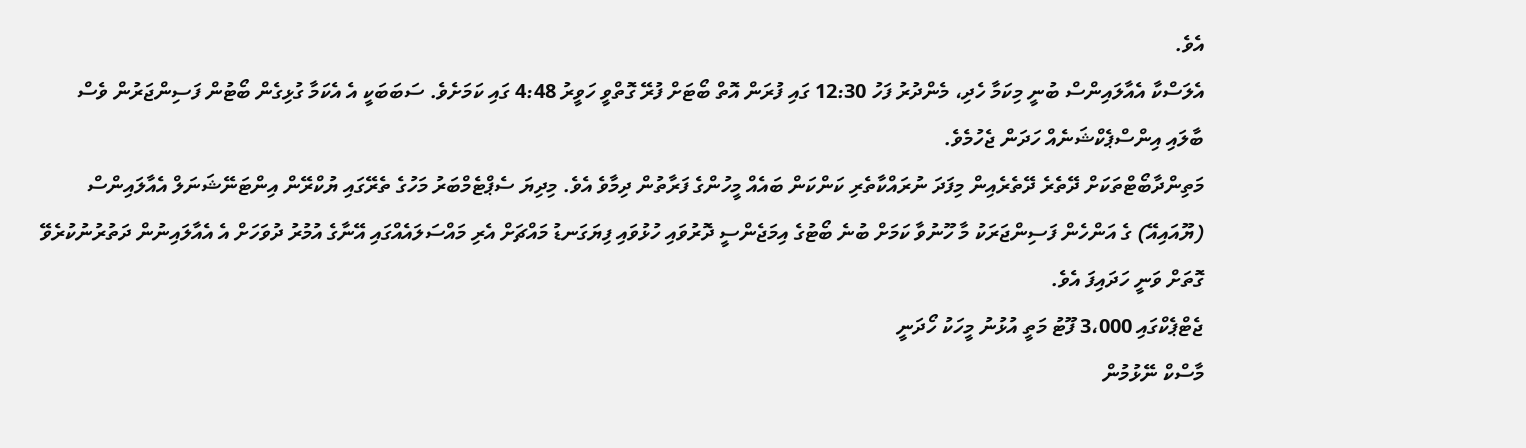އެވެ.
އެލަސްކާ އެއާލައިންސް ބުނީ މިކަމާ ހެދި، މެންދުރު ފަހު 12:30 ގައި ފުރަން އޮތް ބޯޓަށް ފުރޭ ގޮތްވީ ހަވީރު 4:48 ގައި ކަމަށެވެ. ސަބަބަކީ އެ އެކަމާ ގުޅިގެން ބޯޓުން ފަސިންޖަރުން ވެސް ބާލައި އިންސްޕެކްޝަނެއް ހަދަން ޖެހުމެވެ.
މަތިންދާބޯޓްތަކަށް ދޭތެރެ ދޭތެރެއިން މިފަދަ ނުރައްކާތެރި ކަންކަން ބައެއް މީހުންގެ ފަރާތުން ދިމާވެ އެވެ. މިދިޔަ ސެޕްޓެމްބަރު މަހުގެ ތެރޭގައި ޔުކްރޭން އިންޓަނޭޝަނަލް އެއާލައިންސް (ޔޫއައިއޭ) ގެ އަންހެން ފަސިންޖަރަކު މާ ހޫނުވާ ކަމަށް ބުނެ ބޯޓުގެ އިމަޖެންސީ ދޮރުވައި ހުޅުވައި ފިޔަގަނޑު މައްޗަށް އެރި މައްސަލައެއްގައި އޭނާގެ އުމުރު ދުވަހަށް އެ އެއާލައިނުން ދަތުރުނުކުރެވޭ ގޮތަށް ވަނީ ހަދައިފަ އެވެ.
ޖެޓްޕެކްގައި 3،000 ފޫޓު މަތީ އުޅުނު މީހަކު ހޯދަނީ
މާސްކް ނޭޅުމުން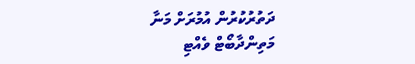ދަތުރުކުރުން އުމުރަށް މަނާ
މަތިންދާބޯޓް ވެއްޓި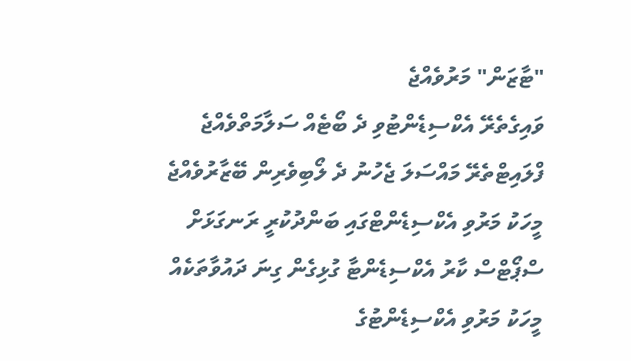"ޓާޒަން" މަރުވެއްޖެ
ވައިގެތެރޭ އެކްސިޑެންޓުވި ދެ ބޯޓެއް ސަލާމަތްވެއްޖެ
ފްލައިޓްތެރޭ މައްސަލަ ޖެހުނު ދެ ލޯބިވެރިން ބޭޒާރުވެއްޖެ
މީހަކު މަރުވި އެކްސިޑެންޓްގައި ބަންދުކުރީ ރަނގަޅަށް
ސްޕޯޓްސް ކާރު އެކްސިޑެންޓާ ގުޅިގެން ގިނަ ދައުވާތަކެއް
މީހަކު މަރުވި އެކްސިޑެންޓުގެ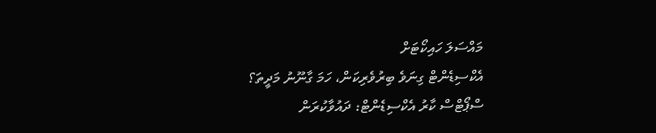މައްސަލަ ހައިކޯޓަށް
އެކްސިޑެންޓް ގިނަވެ ބިރުވެރިކަން، ހަމަ ގާނޫނު މަދީތަ؟
ސްޕޯޓްސް ކާރު އެކްސިޑެންޓް: ދައުވާކުރަން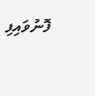ފޮނުވައިފި